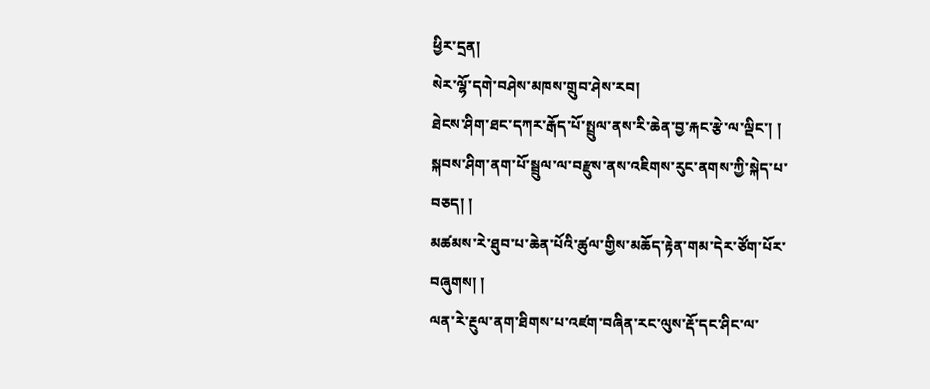ཕྱིར་དྲན།
སེར་ལྷོ་དགེ་བཤེས་མཁས་གྲུབ་ཤེས་རབ།
ཐེངས་ཤིག་ཐང་དཀར་རྒོད་པོ་སྤྲུལ་ནས་རི་ཆེན་བྱ་རྐང་རྩེ་ལ་ལྡིང་། །
སྐབས་ཤིག་ནག་པོ་སྦྲུལ་ལ་བརྫུས་ནས་འཇིགས་རུང་ནགས་ཀྱི་སྐེད་པ་བཅད། །
མཚམས་རེ་ཐུབ་པ་ཆེན་པོའི་ཚུལ་གྱིས་མཆོད་རྟེན་གམ་དེར་ཙོག་པོར་བཞུགས། །
ལན་རེ་རྔུལ་ནག་ཐིགས་པ་འཛག་བཞིན་རང་ལུས་རྡོ་དང་ཤིང་ལ་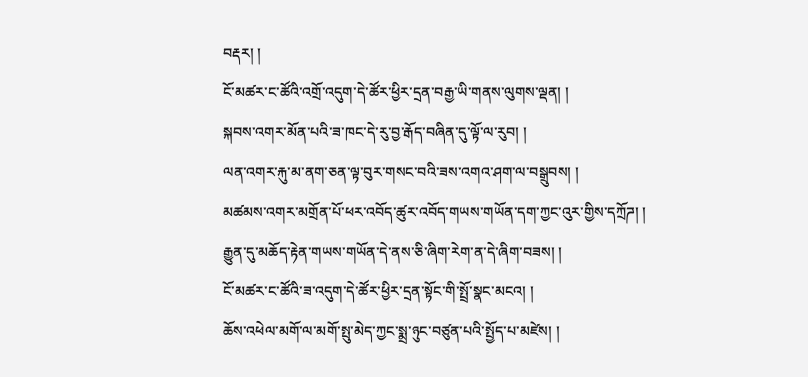བརྡར། །
ངོ་མཚར་ང་ཚོའི་འགྲོ་འདུག་དེ་ཚོར་ཕྱིར་དྲན་བརྒྱ་ཡི་གནས་ལུགས་ལྡན། །
སྐབས་འགར་མོན་པའི་ཟ་ཁང་དེ་རུ་བྱ་རྒོད་བཞིན་དུ་ལྟོ་ལ་རུབ། །
ལན་འགར་རྐུ་མ་ནག་ཅན་ལྟ་བུར་གསང་བའི་ཟས་འགའ་ཤག་ལ་བསྒྲུབས། །
མཚམས་འགར་མགྲོན་པོ་ཕར་འབོད་ཚུར་འབོད་གཡས་གཡོན་དག་ཀྱང་འུར་གྱིས་དཀྲོཌ། །
རྒྱུན་དུ་མཆོད་རྟེན་གཡས་གཡོན་དེ་ནས་ཅི་ཞིག་རེག་ན་དེ་ཞིག་བཟས། །
ངོ་མཚར་ང་ཚོའི་ཟ་འདུག་དེ་ཚོར་ཕྱིར་དྲན་སྟོང་གི་སྤྲོ་སྣང་མངའ། །
ཆོས་འཕེལ་མགོ་ལ་མགོ་སྤུ་མེད་ཀྱང་སྨྲ་ཉུང་བཙུན་པའི་སྤྱོད་པ་མཛེས། །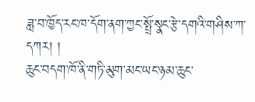ཟླ་བ་ཁྱོད་རང་ཁ་དོག་ནག་ཀྱང་སྤྲོ་སྣང་རྩེ་དགའི་གཤིས་ཀ་དཀར། །
ཆུང་བདག་ཁོ་ནི་གཏི་མུག་མང་ཡང་ཉམ་ཆུང་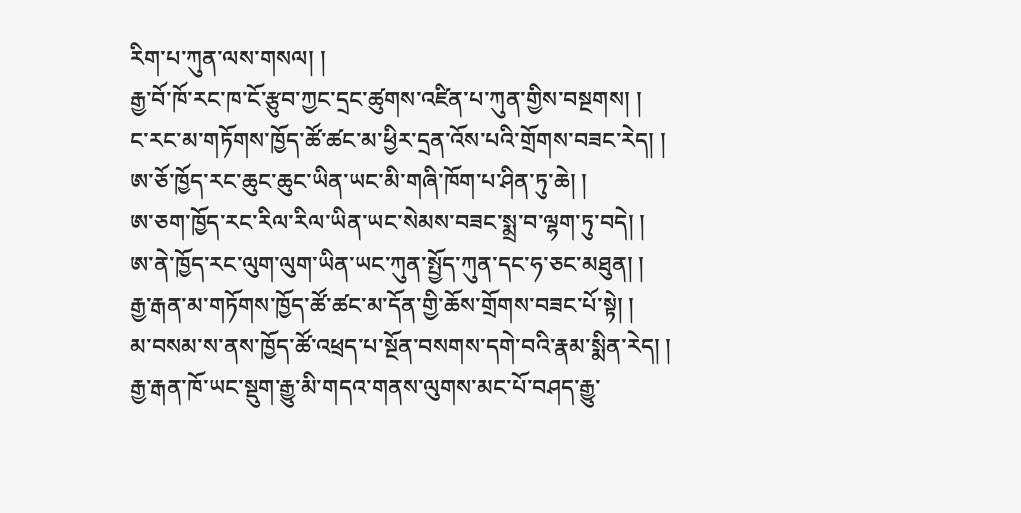རིག་པ་ཀུན་ལས་གསལ། །
རྒྱ་བོ་ཁོ་རང་ཁ་ངོ་རྩུབ་ཀྱང་དྲང་ཚུགས་འཛིན་པ་ཀུན་གྱིས་བསྔགས། །
ང་རང་མ་གཏོགས་ཁྱོད་ཚོ་ཚང་མ་ཕྱིར་དྲན་འོས་པའི་གྲོགས་བཟང་རེད། །
ཨ་ཅོ་ཁྱོད་རང་ཆུང་ཆུང་ཡིན་ཡང་མི་གཞི་ཁོག་པ་ཤིན་ཏུ་ཆེ། །
ཨ་ཅག་ཁྱོད་རང་རིལ་རིལ་ཡིན་ཡང་སེམས་བཟང་སྨྲ་བ་ལྷག་ཏུ་བདེ། །
ཨ་ནེ་ཁྱོད་རང་ལུག་ལུག་ཡིན་ཡང་ཀུན་སྤྱོད་ཀུན་དང་ཧ་ཅང་མཐུན། །
རྒྱ་རྒན་མ་གཏོགས་ཁྱོད་ཚོ་ཚང་མ་དོན་གྱི་ཆོས་གྲོགས་བཟང་པོ་སྟེ། །
མ་བསམ་ས་ནས་ཁྱོད་ཚོ་འཕྲད་པ་སྔོན་བསགས་དགེ་བའི་རྣམ་སྨིན་རེད། །
རྒྱ་རྒན་ཁོ་ཡང་སྡུག་རྒྱུ་མི་གདའ་གནས་ལུགས་མང་པོ་བཤད་རྒྱུ་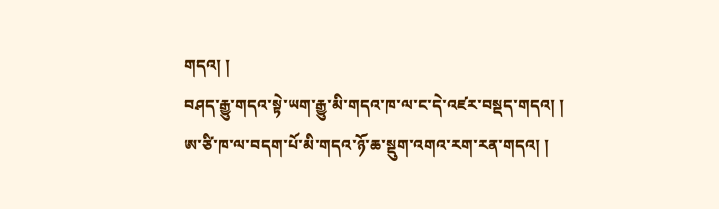གདའ། །
བཤད་རྒྱུ་གདའ་སྟེ་ཡག་རྒྱུ་མི་གདའ་ཁ་ལ་ང་དེ་འཛར་བསྡད་གདའ། །
ཨ་ཙི་ཁ་ལ་བདག་པོ་མི་གདའ་ཉོ་ཆ་སྡུག་འགའ་རག་རན་གདའ། །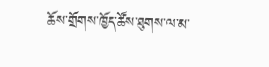ཆོས་གྲོགས་ཁྱོད་ཚོས་ཐུགས་ལ་མ་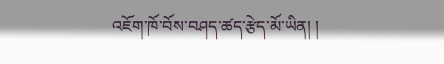འཇོག་ཁོ་བོས་བཤད་ཚད་རྩེད་མོ་ཡིན། །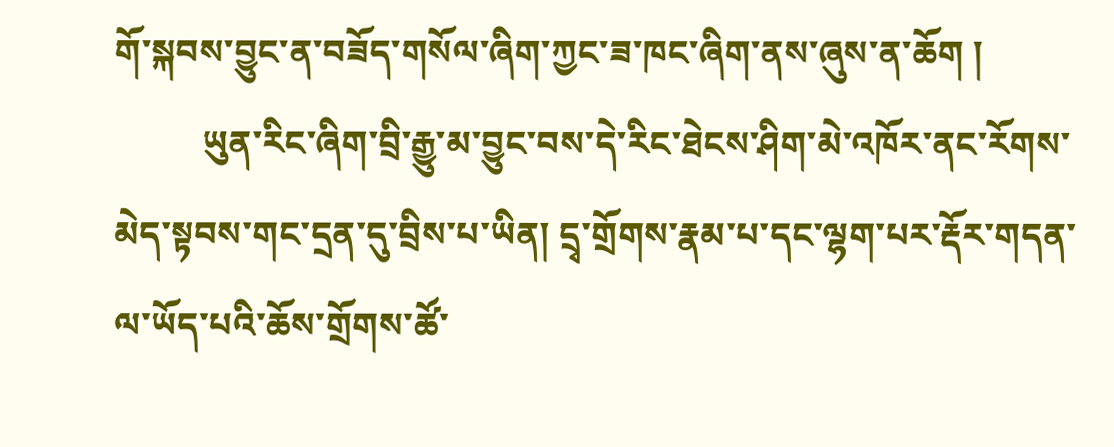གོ་སྐབས་བྱུང་ན་བཟོད་གསོལ་ཞིག་ཀྱང་ཟ་ཁང་ཞིག་ནས་ཞུས་ན་ཆོག །
          ཡུན་རིང་ཞིག་བྲི་རྒྱུ་མ་བྱུང་བས་དེ་རིང་ཐེངས་ཤིག་མེ་འཁོར་ནང་རོགས་མེད་སྟབས་གང་དྲན་དུ་བྲིས་པ་ཡིན། དྲྭ་གྲོགས་རྣམ་པ་དང་ལྷག་པར་རྡོར་གདན་ལ་ཡོད་པའི་ཆོས་གྲོགས་ཚོ་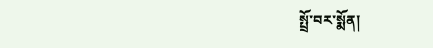སྤྲོ་བར་སྨོན།